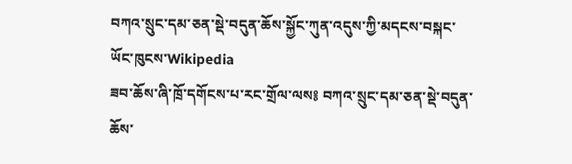བཀའ་སྲུང་དམ་ཅན་སྡེ་བདུན་ཆོས་སྐྱོང་ཀུན་འདུས་ཀྱི་མདངས་བསྐང་
ཡོང་ཁུངས་Wikipedia
ཟབ་ཆོས་ཞི་ཁྲོ་དགོངས་པ་རང་གྲོལ་ལས༔ བཀའ་སྲུང་དམ་ཅན་སྡེ་བདུན་ཆོས་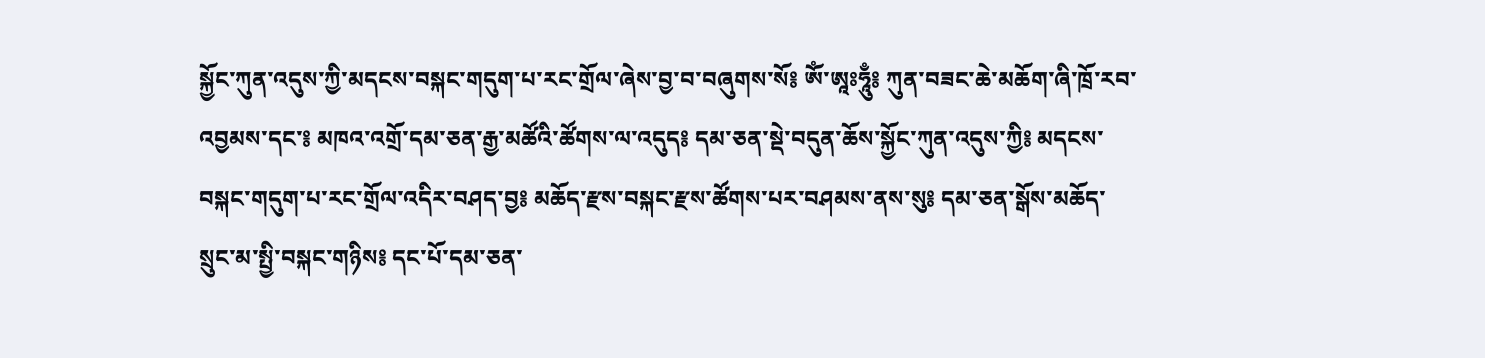སྐྱོང་ཀུན་འདུས་ཀྱི་མདངས་བསྐང་གདུག་པ་རང་གྲོལ་ཞེས་བྱ་བ་བཞུགས་སོ༔ ཨོཾ་ཨཱཿཧཱུྃ༔ ཀུན་བཟང་ཆེ་མཆོག་ཞི་ཁྲོ་རབ་འབྱམས་དང་༔ མཁའ་འགྲོ་དམ་ཅན་རྒྱ་མཚོའི་ཚོགས་ལ་འདུད༔ དམ་ཅན་སྡེ་བདུན་ཆོས་སྐྱོང་ཀུན་འདུས་ཀྱི༔ མདངས་བསྐང་གདུག་པ་རང་གྲོལ་འདིར་བཤད་བྱ༔ མཆོད་རྫས་བསྐང་རྫས་ཚོགས་པར་བཤམས་ནས་སུ༔ དམ་ཅན་སྒོས་མཆོད་སྲུང་མ་སྤྱི་བསྐང་གཉིས༔ དང་པོ་དམ་ཅན་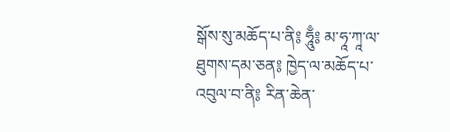སྒོས་སུ་མཆོད་པ་ནི༔ ཧཱུྃ༔ མ་ཧཱ་ཀཱ་ལ་ཐུགས་དམ་ཅན༔ ཁྱེད་ལ་མཆོད་པ་འབུལ་བ་ནི༔ རིན་ཆེན་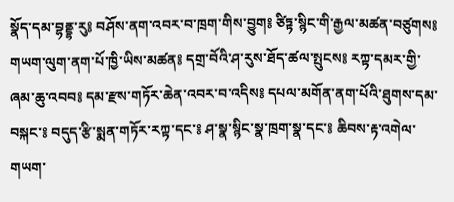སྣོད་དམ་བྷནྡྷ་རུ༔ བཤོས་ནག་འབར་བ་ཁྲག་གིས་བྱུག༔ ཙིཏྟ་སྙིང་གི་རྒྱལ་མཚན་བཙུགས༔ གཡག་ལུག་ནག་པོ་ཁྱི་ཡིས་མཚན༔ དགྲ་བོའི་ཤ་རུས་ཐོད་ཚལ་སྤུངས༔ རཀྟ་དམར་གྱི་ཞམ་ཆུ་འབབ༔ དམ་རྫས་གཏོར་ཆེན་འབར་བ་འདིས༔ དཔལ་མགོན་ནག་པོའི་ཐུགས་དམ་བསྐང་༔ བདུད་རྩི་སྨན་གཏོར་རཀྟ་དང་༔ ཤ་སྣ་སྙིང་སྣ་ཁྲག་སྣ་དང་༔ ཆིབས་རྟ་འགེལ་གཡག་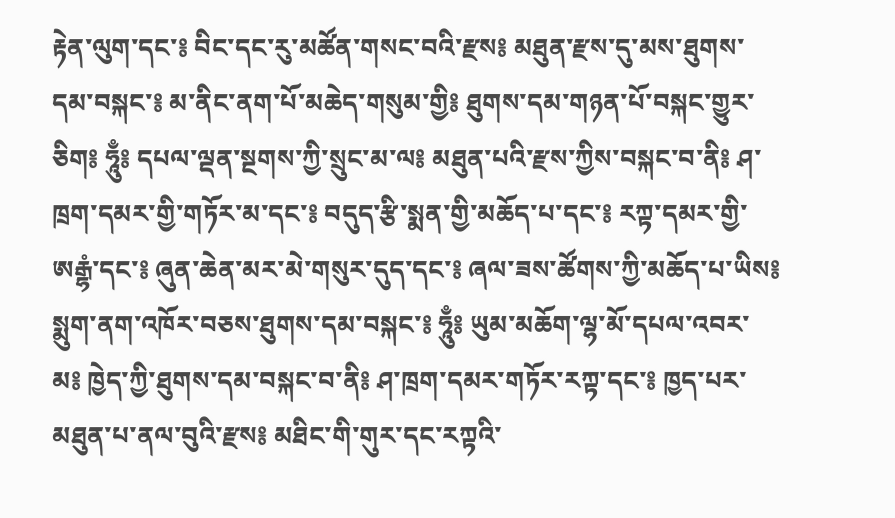རྟེན་ལུག་དང་༔ བིང་དང་རུ་མཚོན་གསང་བའི་རྫས༔ མཐུན་རྫས་དུ་མས་ཐུགས་དམ་བསྐང་༔ མ་ནིང་ནག་པོ་མཆེད་གསུམ་གྱི༔ ཐུགས་དམ་གཉན་པོ་བསྐང་གྱུར་ཅིག༔ ཧཱུྃ༔ དཔལ་ལྡན་སྔགས་ཀྱི་སྲུང་མ་ལ༔ མཐུན་པའི་རྫས་ཀྱིས་བསྐང་བ་ནི༔ ཤ་ཁྲག་དམར་གྱི་གཏོར་མ་དང་༔ བདུད་རྩི་སྨན་གྱི་མཆོད་པ་དང་༔ རཀྟ་དམར་གྱི་ཨརྒྷཾ་དང་༔ ཞུན་ཆེན་མར་མེ་གསུར་དུད་དང་༔ ཞལ་ཟས་ཚོགས་ཀྱི་མཆོད་པ་ཡིས༔ སྨུག་ནག་འཁོར་བཅས་ཐུགས་དམ་བསྐང་༔ ཧཱུྃ༔ ཡུམ་མཆོག་ལྷ་མོ་དཔལ་འབར་མ༔ ཁྱེད་ཀྱི་ཐུགས་དམ་བསྐང་བ་ནི༔ ཤ་ཁྲག་དམར་གཏོར་རཀྟ་དང་༔ ཁྱད་པར་མཐུན་པ་ནལ་བུའི་རྫས༔ མཐིང་གི་གུར་དང་རཀྟའི་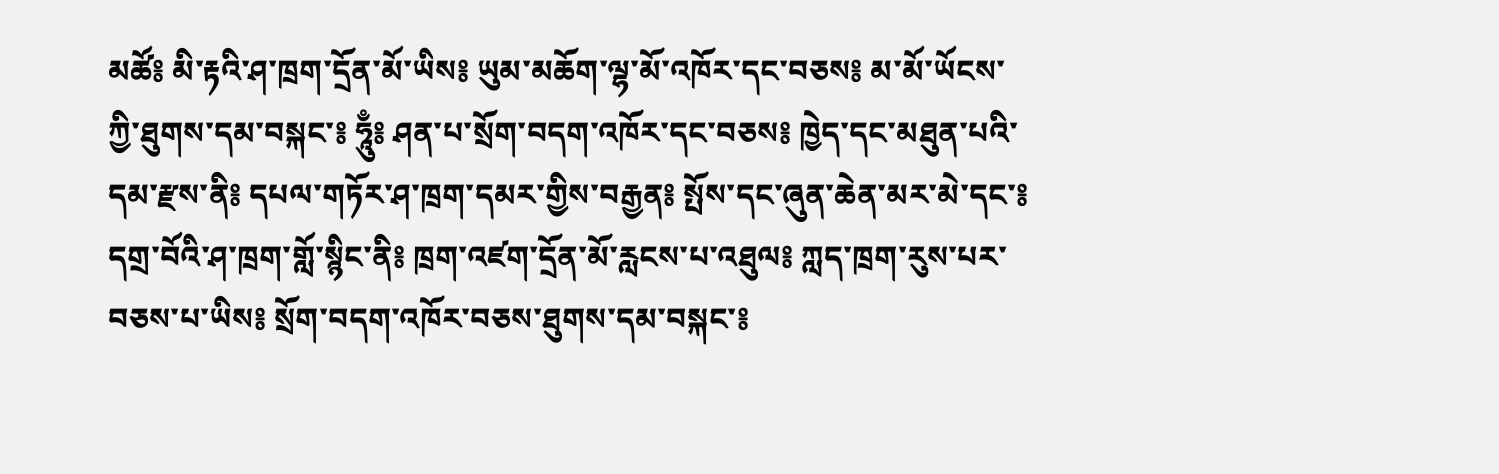མཚོ༔ མི་རྟའི་ཤ་ཁྲག་དྲོན་མོ་ཡིས༔ ཡུམ་མཆོག་ལྷ་མོ་འཁོར་དང་བཅས༔ མ་མོ་ཡོངས་ཀྱི་ཐུགས་དམ་བསྐང་༔ ཧཱུྃ༔ ཤན་པ་སྲོག་བདག་འཁོར་དང་བཅས༔ ཁྱེད་དང་མཐུན་པའི་དམ་རྫས་ནི༔ དཔལ་གཏོར་ཤ་ཁྲག་དམར་གྱིས་བརྒྱན༔ སྤོས་དང་ཞུན་ཆེན་མར་མེ་དང་༔ དགྲ་བོའི་ཤ་ཁྲག་གློ་སྙིང་ནི༔ ཁྲག་འཛག་དྲོན་མོ་རླངས་པ་འཐུལ༔ ཀླད་ཁྲག་རུས་པར་བཅས་པ་ཡིས༔ སྲོག་བདག་འཁོར་བཅས་ཐུགས་དམ་བསྐང་༔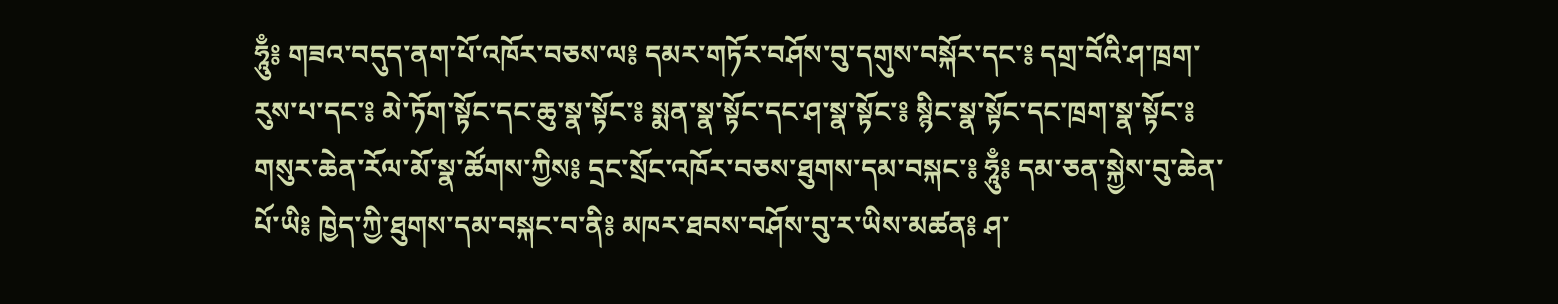ཧཱུྃ༔ གཟའ་བདུད་ནག་པོ་འཁོར་བཅས་ལ༔ དམར་གཏོར་བཤོས་བུ་དགུས་བསྐོར་དང་༔ དགྲ་བོའི་ཤ་ཁྲག་རུས་པ་དང་༔ མེ་ཏོག་སྟོང་དང་ཆུ་སྣ་སྟོང་༔ སྨན་སྣ་སྟོང་དང་ཤ་སྣ་སྟོང་༔ སྙིང་སྣ་སྟོང་དང་ཁྲག་སྣ་སྟོང་༔ གསུར་ཆེན་རོལ་མོ་སྣ་ཚོགས་ཀྱིས༔ དྲང་སྲོང་འཁོར་བཅས་ཐུགས་དམ་བསྐང་༔ ཧཱུྃ༔ དམ་ཅན་སྐྱེས་བུ་ཆེན་པོ་ཡི༔ ཁྱེད་ཀྱི་ཐུགས་དམ་བསྐང་བ་ནི༔ མཁར་ཐབས་བཤོས་བུ་ར་ཡིས་མཚན༔ ཤ་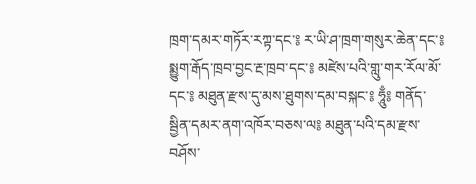ཁྲག་དམར་གཏོར་རཀྟ་དང་༔ ར་ཡི་ཤ་ཁྲག་གསུར་ཆེན་དང་༔ སྨྱུག་རྒོད་ཁྲབ་བྱང་རྔ་ཁྲབ་དང་༔ མཛེས་པའི་གླུ་གར་རོལ་མོ་དང་༔ མཐུན་རྫས་དུ་མས་ཐུགས་དམ་བསྐང་༔ ཧཱུྃ༔ གནོད་སྦྱིན་དམར་ནག་འཁོར་བཅས་ལ༔ མཐུན་པའི་དམ་རྫས་བཤོས་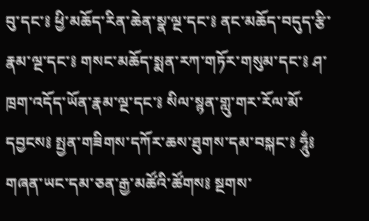བུ་དང་༔ ཕྱི་མཆོད་རིན་ཆེན་སྣ་ལྔ་དང་༔ ནང་མཆོད་བདུད་རྩི་རྣམ་ལྔ་དང་༔ གསང་མཆོད་སྨན་རཀ་གཏོར་གསུམ་དང་༔ ཤ་ཁྲག་འདོད་ཡོན་རྣམ་ལྔ་དང་༔ སིལ་སྙན་གླུ་གར་རོལ་མོ་དབྱངས༔ སྤྱན་གཟིགས་དཀོར་ཆས་ཐུགས་དམ་བསྐང་༔ ཧཱུྃ༔ གཞན་ཡང་དམ་ཅན་རྒྱ་མཚོའི་ཚོགས༔ སྔགས་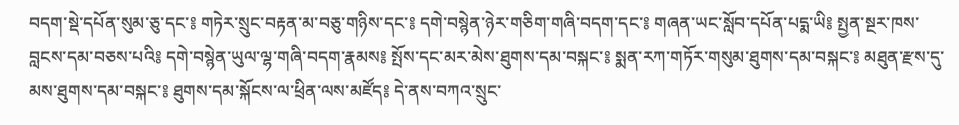བདག་སྡེ་དཔོན་སུམ་ཅུ་དང་༔ གཏེར་སྲུང་བརྟན་མ་བཅུ་གཉིས་དང་༔ དགེ་བསྙེན་ཉེར་གཅིག་གཞི་བདག་དང་༔ གཞན་ཡང་སློབ་དཔོན་པདྨ་ཡི༔ སྤྱན་སྔར་ཁས་བླངས་དམ་བཅས་པའི༔ དགེ་བསྙེན་ཡུལ་ལྷ་གཞི་བདག་རྣམས༔ སྤོས་དང་མར་མེས་ཐུགས་དམ་བསྐང་༔ སྨན་རཀ་གཏོར་གསུམ་ཐུགས་དམ་བསྐང་༔ མཐུན་རྫས་དུ་མས་ཐུགས་དམ་བསྐང་༔ ཐུགས་དམ་སྐོངས་ལ་ཕྲིན་ལས་མཛོད༔ དེ་ནས་བཀའ་སྲུང་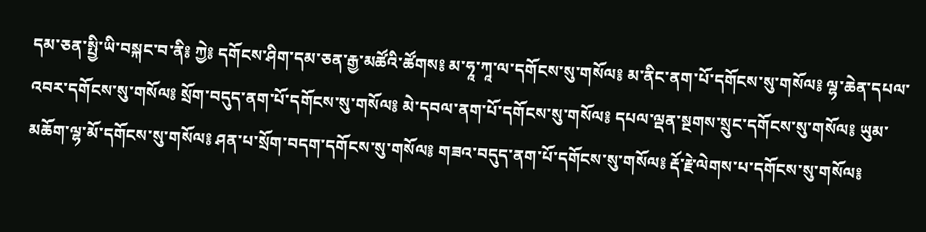དམ་ཅན་སྤྱི་ཡི་བསྐང་བ་ནི༔ ཀྱེ༔ དགོངས་ཤིག་དམ་ཅན་རྒྱ་མཚོའི་ཚོགས༔ མ་ཧཱ་ཀཱ་ལ་དགོངས་སུ་གསོལ༔ མ་ནིང་ནག་པོ་དགོངས་སུ་གསོལ༔ ལྷ་ཆེན་དཔལ་འབར་དགོངས་སུ་གསོལ༔ སྲོག་བདུད་ནག་པོ་དགོངས་སུ་གསོལ༔ མེ་དབལ་ནག་པོ་དགོངས་སུ་གསོལ༔ དཔལ་ལྡན་སྔགས་སྲུང་དགོངས་སུ་གསོལ༔ ཡུམ་མཆོག་ལྷ་མོ་དགོངས་སུ་གསོལ༔ ཤན་པ་སྲོག་བདག་དགོངས་སུ་གསོལ༔ གཟའ་བདུད་ནག་པོ་དགོངས་སུ་གསོལ༔ རྡོ་རྗེ་ལེགས་པ་དགོངས་སུ་གསོལ༔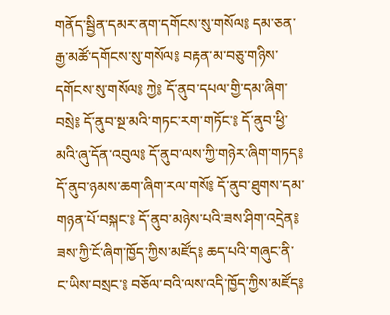གནོད་སྦྱིན་དམར་ནག་དགོངས་སུ་གསོལ༔ དམ་ཅན་རྒྱ་མཚོ་དགོངས་སུ་གསོལ༔ བརྟན་མ་བཅུ་གཉིས་དགོངས་སུ་གསོལ༔ ཀྱེ༔ དོ་ནུབ་དཔལ་གྱི་དམ་ཞིག་བསྲེ༔ དོ་ནུབ་སྔ་མའི་གཏང་རག་གཏོང་༔ དོ་ནུབ་ཕྱི་མའི་ཞུ་དོན་འབུལ༔ དོ་ནུབ་ལས་ཀྱི་གཉེར་ཞིག་གཏད༔ དོ་ནུབ་ཉམས་ཆག་ཞིག་རལ་གསོ༔ དོ་ནུབ་ཐུགས་དམ་གཉན་པོ་བསྐང་༔ དོ་ནུབ་མཉེས་པའི་ཟས་ཤིག་འདྲེན༔ ཟས་ཀྱི་ངོ་ཞིག་ཁྱོད་ཀྱིས་མཛོད༔ ཆད་པའི་གཞུང་ནི་ང་ཡིས་བསྲང་༔ བཅོལ་བའི་ལས་འདི་ཁྱོད་ཀྱིས་མཛོད༔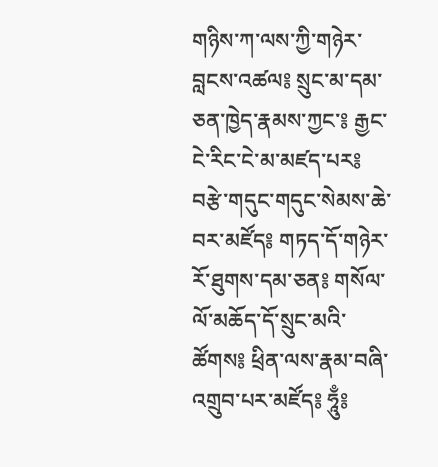གཉིས་ཀ་ལས་ཀྱི་གཉེར་བླངས་འཚལ༔ སྲུང་མ་དམ་ཅན་ཁྱེད་རྣམས་ཀྱང་༔ རྒྱང་ངེ་རིང་ངེ་མ་མཛད་པར༔ བརྩེ་གདུང་གདུང་སེམས་ཆེ་བར་མཛོད༔ གཏད་དོ་གཉེར་རོ་ཐུགས་དམ་ཅན༔ གསོལ་ལོ་མཆོད་དོ་སྲུང་མའི་ཚོགས༔ ཕྲིན་ལས་རྣམ་བཞི་འགྲུབ་པར་མཛོད༔ ཧཱུྃ༔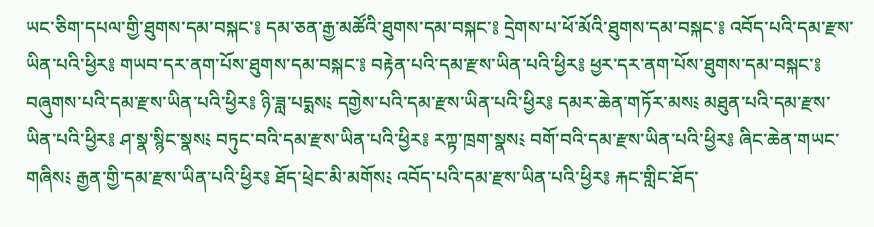ཡང་ཅིག་དཔལ་གྱི་ཐུགས་དམ་བསྐང་༔ དམ་ཅན་རྒྱ་མཚོའི་ཐུགས་དམ་བསྐང་༔ དྲེགས་པ་ཕོ་མོའི་ཐུགས་དམ་བསྐང་༔ འབོད་པའི་དམ་རྫས་ཡིན་པའི་ཕྱིར༔ གཡབ་དར་ནག་པོས་ཐུགས་དམ་བསྐང་༔ བརྟེན་པའི་དམ་རྫས་ཡིན་པའི་ཕྱིར༔ ཕྱར་དར་ནག་པོས་ཐུགས་དམ་བསྐང་༔ བཞུགས་པའི་དམ་རྫས་ཡིན་པའི་ཕྱིར༔ ཉི་ཟླ་པདྨས༴ དགྱེས་པའི་དམ་རྫས་ཡིན་པའི་ཕྱིར༔ དམར་ཆེན་གཏོར་མས༴ མཐུན་པའི་དམ་རྫས་ཡིན་པའི་ཕྱིར༔ ཤ་སྣ་སྙིང་སྣས༴ བཏུང་བའི་དམ་རྫས་ཡིན་པའི་ཕྱིར༔ རཀྟ་ཁྲག་སྣས༴ བགོ་བའི་དམ་རྫས་ཡིན་པའི་ཕྱིར༔ ཞིང་ཆེན་གཡང་གཞིས༴ རྒྱན་གྱི་དམ་རྫས་ཡིན་པའི་ཕྱིར༔ ཐོད་ཕྲེང་མི་མགོས༴ འབོད་པའི་དམ་རྫས་ཡིན་པའི་ཕྱིར༔ རྐང་གླིང་ཐོད་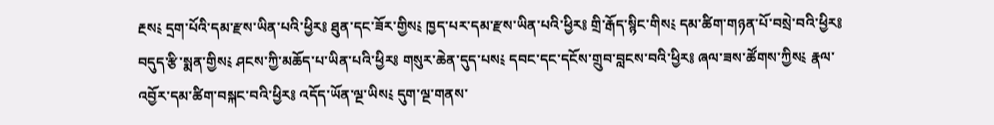རྔས༴ དྲག་པོའི་དམ་རྫས་ཡིན་པའི་ཕྱིར༔ ཐུན་དང་ཟོར་གྱིས༴ ཁྱད་པར་དམ་རྫས་ཡིན་པའི་ཕྱིར༔ གྲི་རྒོད་སྙིང་གིས༴ དམ་ཚིག་གཉན་པོ་བསྲེ་བའི་ཕྱིར༔ བདུད་རྩི་སྨན་གྱིས༴ ཤངས་ཀྱི་མཆོད་པ་ཡིན་པའི་ཕྱིར༔ གསུར་ཆེན་དུད་པས༴ དབང་དང་དངོས་གྲུབ་བླངས་བའི་ཕྱིར༔ ཞལ་ཟས་ཚོགས་ཀྱིས༴ རྣལ་འབྱོར་དམ་ཚིག་བསྐང་བའི་ཕྱིར༔ འདོད་ཡོན་ལྔ་ཡིས༴ དུག་ལྔ་གནས་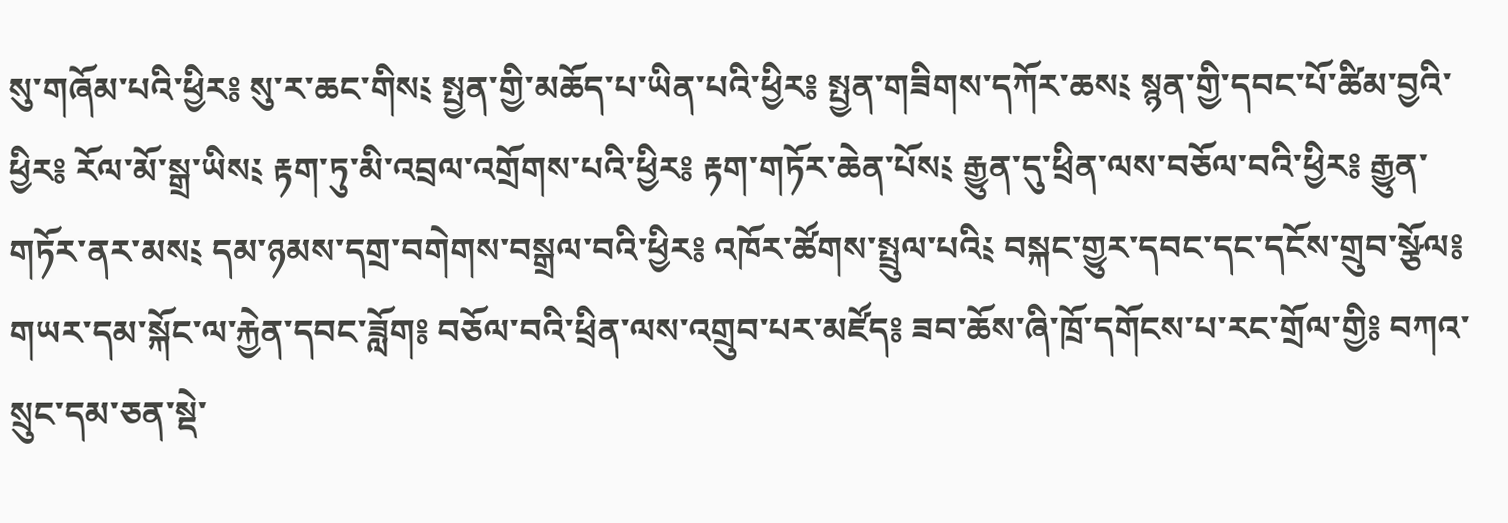སུ་གཞོམ་པའི་ཕྱིར༔ སུ་ར་ཆང་གིས༴ སྤྱན་གྱི་མཆོད་པ་ཡིན་པའི་ཕྱིར༔ སྤྱན་གཟིགས་དཀོར་ཆས༴ སྙན་གྱི་དབང་པོ་ཚིམ་བྱའི་ཕྱིར༔ རོལ་མོ་སྒྲ་ཡིས༴ རྟག་ཏུ་མི་འབྲལ་འགྲོགས་པའི་ཕྱིར༔ རྟག་གཏོར་ཆེན་པོས༴ རྒྱུན་དུ་ཕྲིན་ལས་བཅོལ་བའི་ཕྱིར༔ རྒྱུན་གཏོར་ནར་མས༴ དམ་ཉམས་དགྲ་བགེགས་བསྒྲལ་བའི་ཕྱིར༔ འཁོར་ཚོགས་སྤྲུལ་པའི༴ བསྐང་གྱུར་དབང་དང་དངོས་གྲུབ་སྩོལ༔ གཡར་དམ་སྐོང་ལ་རྐྱེན་དབང་ཟློག༔ བཅོལ་བའི་ཕྲིན་ལས་འགྲུབ་པར་མཛོད༔ ཟབ་ཆོས་ཞི་ཁྲོ་དགོངས་པ་རང་གྲོལ་གྱི༔ བཀའ་སྲུང་དམ་ཅན་སྡེ་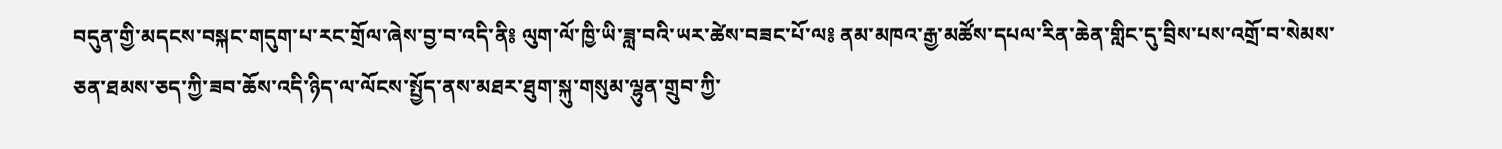བདུན་གྱི་མདངས་བསྐང་གདུག་པ་རང་གྲོལ་ཞེས་བྱ་བ་འདི་ནི༔ ལུག་ལོ་ཁྱི་ཡི་ཟླ་བའི་ཡར་ཚེས་བཟང་པོ་ལ༔ ནམ་མཁའ་རྒྱ་མཚོས་དཔལ་རིན་ཆེན་གླིང་དུ་བྲིས་པས་འགྲོ་བ་སེམས་ཅན་ཐམས་ཅད་ཀྱི་ཟབ་ཆོས་འདི་ཉིད་ལ་ལོངས་སྤྱོད་ནས་མཐར་ཐུག་སྐུ་གསུམ་ལྷུན་གྲུབ་ཀྱི་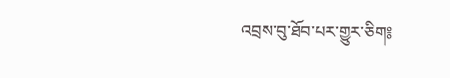འབྲས་བུ་ཐོབ་པར་གྱུར་ཅིག༔